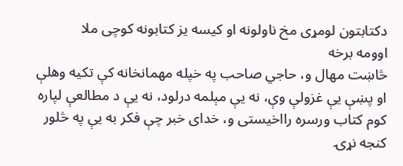دکتابتون لومړی مخ ناولونه او کیسه یز کتابونه كوچى ملا
اوومه برخه
څاښت مهال و، حاجي صاحب په خپله مهمانخانه كې تكيه وهلې او پښې يې غزولې وې، نه يې مېلمه درلود، نه يې د مطالعې لپاره كوم كتاب ورسره رااخيستى و، خداى خبر چې فكر به يې په څلور كنجه نړۍ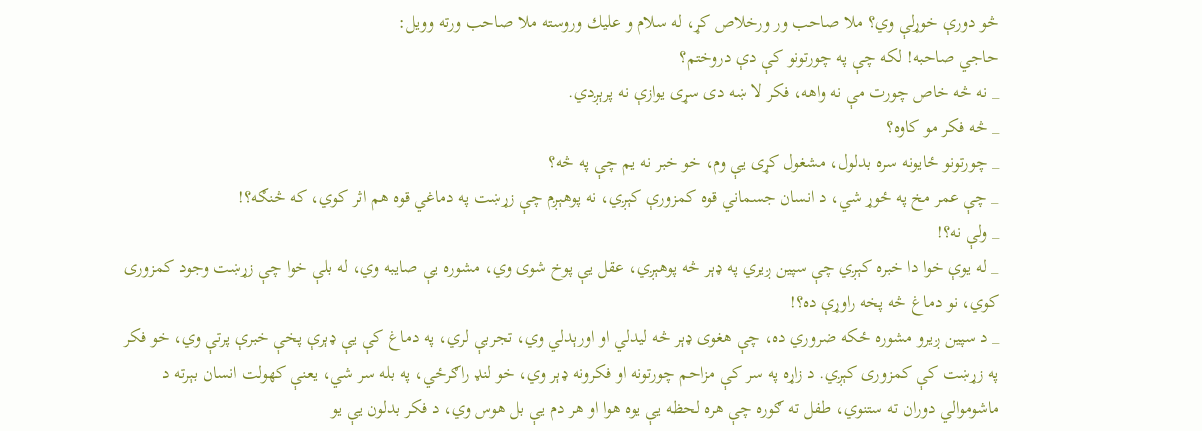څو دورې خوړلې وي؟ ملا صاحب ور ورخلاص كړ، له سلام و عليك وروسته ملا صاحب ورته وويل:
حاجي صاحبه! لكه چې په چورتونو كې دې دروختم؟
_ نه څه خاص چورت مې نه واهه، فكر لا ښه دى سړى يوازې نه پرېږدي.
_ څه فكر مو كاوه؟
_ چورتونو ځايونه سره بدلول، مشغول كړى يې وم، خو خبر نه يم چې په څه؟
_ چې عمر مخ په ځوړ شي، د انسان جسماني قوه كمزورې كېږي، نه پوهېږم چې زړښت په دماغي قوه هم اثر كوي، كه څنګه؟!
_ ولې نه؟!
_ له يوې خوا دا خبره كېږي چې سپين ږيري په ډېر څه پوهېږي، عقل يې پوخ شوى وي، مشوره يې صايبه وي، له بلې خوا چې زړښت وجود كمزورى كوي، نو دماغ څه پخه راوړې ده؟!
_ د سپين ږيرو مشوره ځكه ضروري ده، چې هغوى ډېر څه ليدلي او اورېدلي وي، تجربې لري، په دماغ كې يې ډېرې پخې خبرې پرتې وي، خو فكر په زړښت كې كمزورى كېږي. د زاړه په سر كې مزاحم چورتونه او فكرونه ډېر وي، خو لنډ راګرځي، په بله سر شي، يعنې كهولت انسان بېرته د ماشوموالي دوران ته ستنوي، طفل ته ګوره چې هره لحظه يې يوه هوا او هر دم يې بل هوس وي، د فكر بدلون يې يو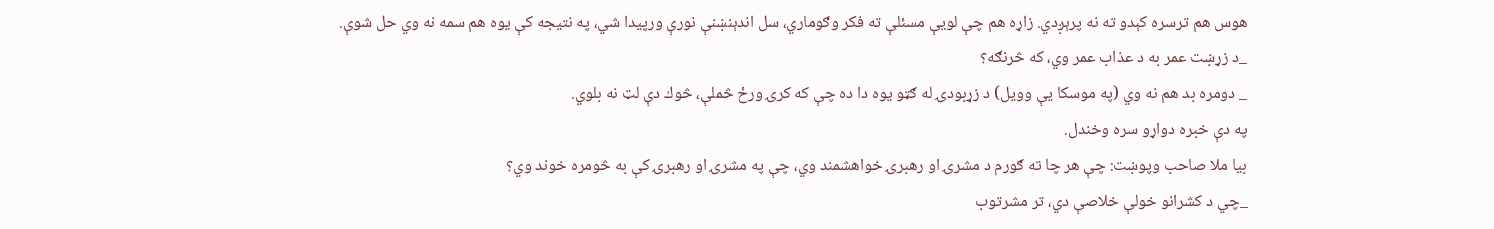هوس هم ترسره كېدو ته نه پرېږدي. زاړه هم چې لويې مسئلې ته فكر وګوماري، سل اندېنښنې نورې ورپيدا شي، په نتيجه كې يوه هم سمه نه وي حل شوې.
_د زړښت عمر به د عذاب عمر وي، كه څرنګه؟
_ دومره بد هم نه وي (په موسكا يې وويل) د زړبودۍ له ګټو يوه دا ده چې كه كرۍ ورځ څملې، څوك دې لټ نه بلوي.
په دې خبره دواړو سره وخندل.
بيا ملا صاحب وپوښت: چې هر چا ته ګورم د مشرۍ او رهبرۍ خواهشمند وي، چې په مشرۍ او رهبرۍ كې به څومره خوند وي؟
_چي د كشرانو خولې خلاصې دي، تر مشرتوب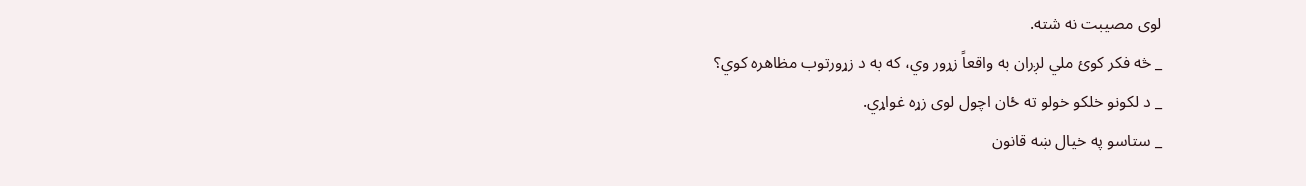لوى مصيبت نه شته.
_ څه فكر كوئ ملي لږران به واقعاً زړور وي، كه به د زړورتوب مظاهره كوي؟
_ د لكونو خلكو خولو ته ځان اچول لوى زړه غواړي.
_ ستاسو په خيال ښه قانون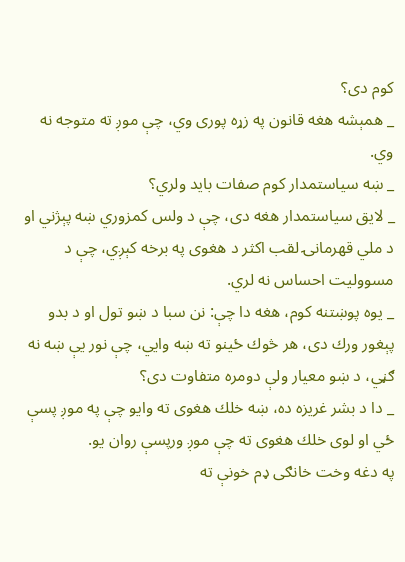كوم دى؟
_ همېشه هغه قانون په زړه پورى وي، چې موږ ته متوجه نه وي.
_ ښه سياستمدار كوم صفات بايد ولري؟
_ لايق سياستمدار هغه دى، چې د ولس كمزوري ښه پېژني او د ملي قهرمانۍ لقب اكثر د هغوى په برخه كېږي، چې د مسووليت احساس نه لري.
_ يوه پوښتنه كوم، هغه دا چې: نن سبا د ښو تول او د بدو پېغور ورك دى، هر څوك ځينو ته ښه وايي، چې نور يې ښه نه ګڼي، د ښو معيار ولې دومره متفاوت دى؟
_ دا د بشر غريزه ده، ښه خلك هغوى ته وايو چې په موږ پسې ځي او لوى خلك هغوى ته چې موږ ورپسې روان يو.
په دغه وخت خانګى ډم خونې ته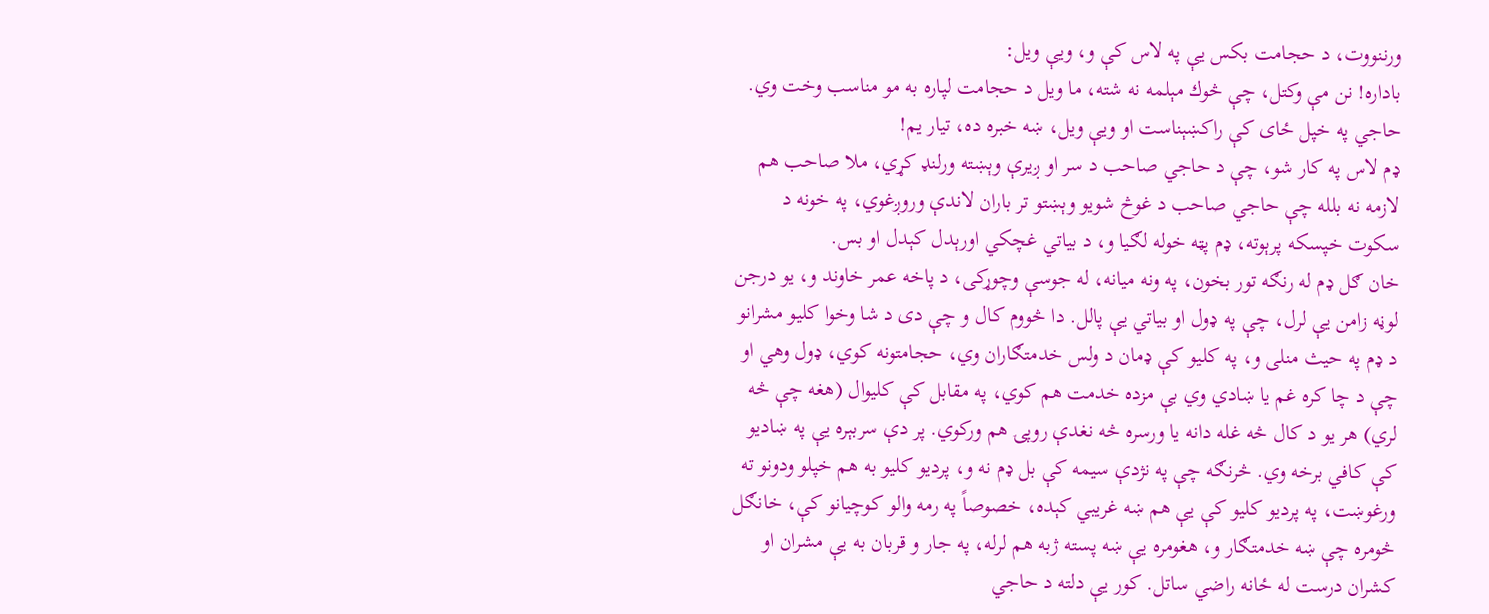ورننووت، د حجامت بكس يې په لاس كې و، ويې ويل:
باداره! نن مې وكتل، چې څوك مېلمه نه شته، ما ويل د حجامت لپاره به مو مناسب وخت وي.
حاجي په خپل ځاى كې راكښېناست او ويې ويل، ښه خبره ده، تيار يم!
ډم لاس په كار شو، چې د حاجي صاحب د سر او ږيرې وېښته ورلنډ كړي، ملا صاحب هم لازمه نه بلله چې حاجي صاحب د غوڅ شويو وېښتو تر باران لاندې وروږغوي، په خونه د سكوت خپسكه پرېوته، ډم پټه خوله لګيا و، د بياتي غچكي اورېدل كېدل او بس.
خان ګل ډم له رنګه تور بخون، په ونه ميانه، له جوسې وچوړكى، د پاخه عمر خاوند و، يو درجن لوڼه زامن يې لرل، چې په ډول او بياتي يې پالل. دا څووم كال و چې دى د شا وخوا كليو مشرانو د ډم په حيث منلى و، په كليو كې ډمان د ولس خدمتګاران وي، حجامتونه كوي، ډول وهي او چې د چا كره غم يا ښادي وي بې مزده خدمت هم كوي، په مقابل كې كليوال (هغه چې څه لري) هر يو د كال څه غله دانه يا ورسره څه نغدې روپۍ هم وركوي. پر دې سربېره يې په ښاديو كې كافي برخه وي. څرنګه چې په نژدې سيمه كې بل ډم نه و، پرديو كليو به هم خپلو ودونو ته ورغوښت، په پرديو كليو كې يې هم ښه غريبي كېده، خصوصاً په رمه والو كوچيانو كې، خانګل څومره چې ښه خدمتګار و، هغومره يې ښه پسته ژبه هم لرله، په جار و قربان به يې مشران او كشران درست له ځانه راضي ساتل. كور يې دلته د حاجي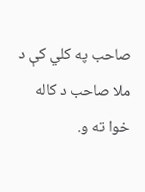صاحب په كلي كې د ملا صاحب د كاله خوا ته و.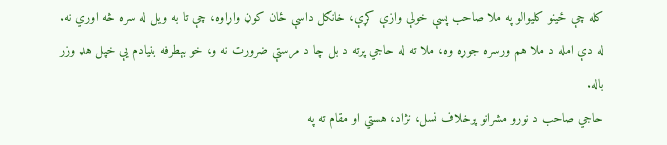كله چې ځينو كليوالو په ملا صاحب پسې خولې وازې كړې، خانګل داسې ځان كوڼ واړاوه، چې تا به ويل له سره څه اوري نه. له دې امله د ملا هم ورسره جوړه وه، ملا ته له حاجي پرته د بل چا د مرستې ضرورت نه و، خو بېطرفه بنيادم يې خپل هډ وزر باله.
حاجي صاحب د نورو مشرانو پرخلاف نسل، نژاد، هستي او مقام ته په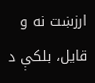ارزښت نه و قايل، بلكې د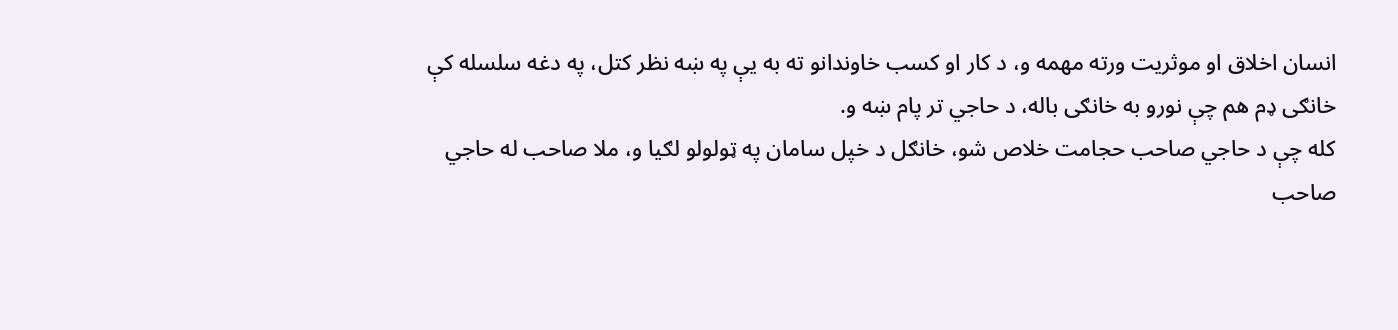انسان اخلاق او موثريت ورته مهمه و، د كار او كسب خاوندانو ته به يې په ښه نظر كتل، په دغه سلسله كې خانګى ډم هم چې نورو به خانګى باله، د حاجي تر پام ښه و.
كله چې د حاجي صاحب حجامت خلاص شو، خانګل د خپل سامان په ټولولو لګيا و، ملا صاحب له حاجي صاحب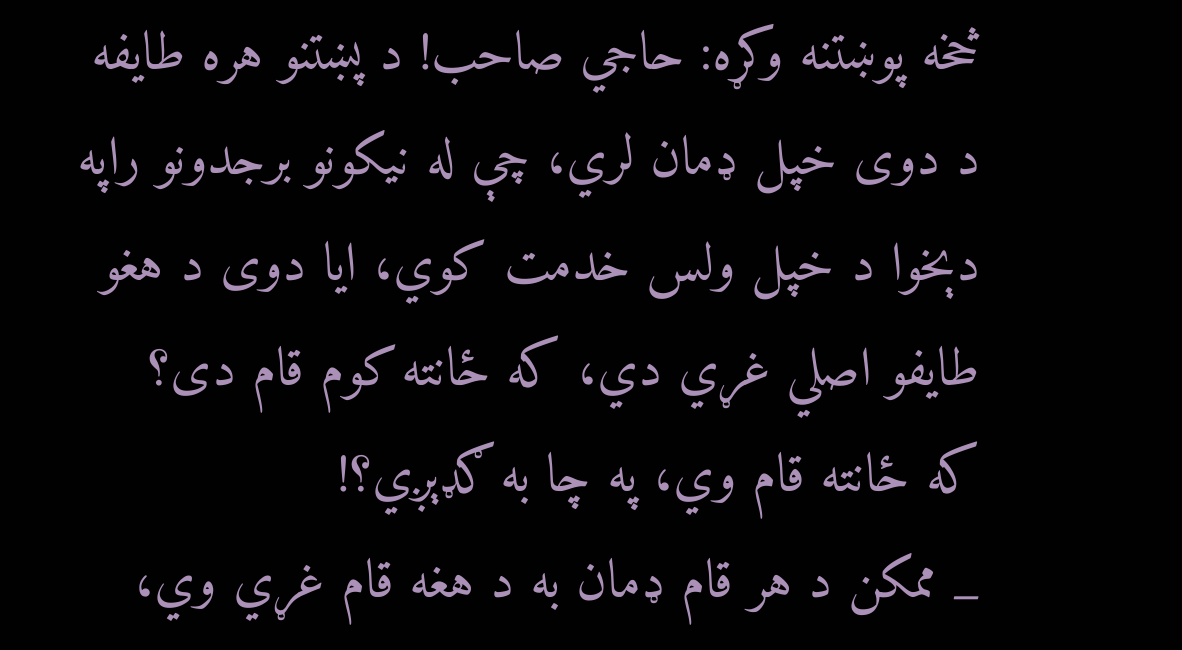څخه پوښتنه وكړه: حاجي صاحب! د پښتنو هره طايفه د دوى خپل ډمان لري، چې له نيكونو برجدونو راپه دېخوا د خپل ولس خدمت كوي، ايا دوى د هغو طايفو اصلي غړي دي، كه ځانته كوم قام دى؟ كه ځانته قام وي، په چا به ګډېږي؟!
_ ممكن د هر قام ډمان به د هغه قام غړي وي،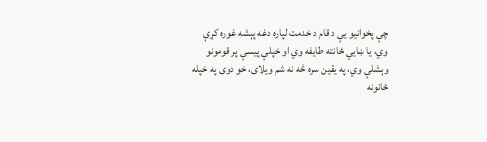چې پخوانيو يې د قام د خدمت لپاره دغه پېشه غوره كړې وي، يا ښايي ځانته طايفه وي او خپلې پيسې پر قومونو وېشلې وي، په يقين سره څه نه شم ويلاى، خو دوى په خپله ځانونه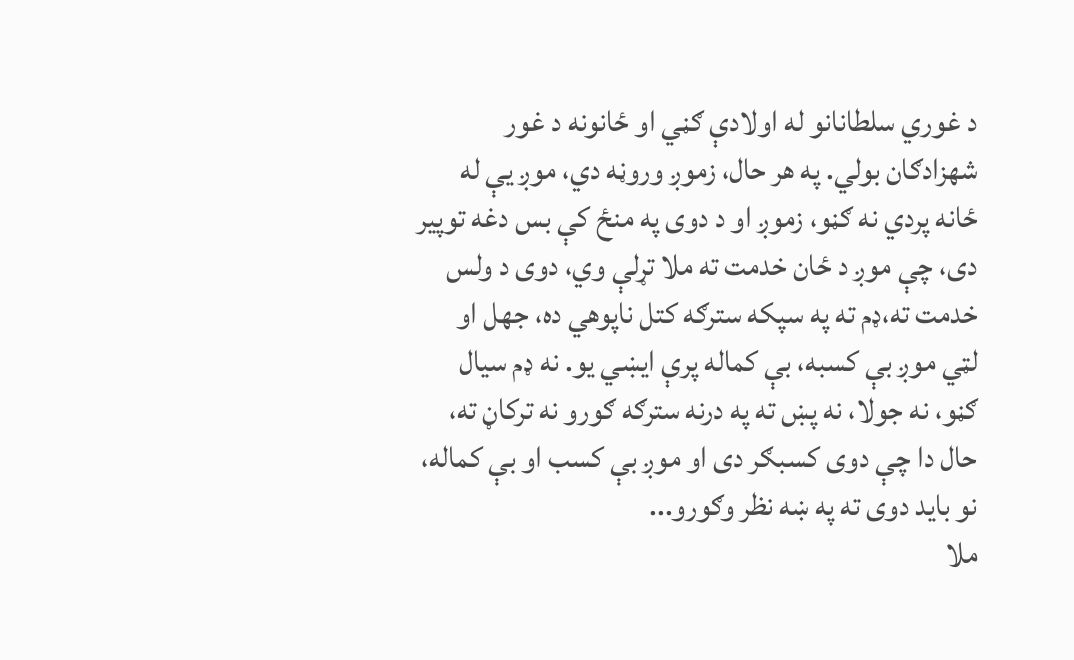د غوري سلطانانو له اولادې ګڼي او ځانونه د غور شهزادګان بولي. په هر حال، زموږ وروڼه دي، موږ يې له ځانه پردي نه ګڼو، زموږ او د دوى په منځ كې بس دغه توپير دى، چې موږ د ځان خدمت ته ملا تړلې وي، دوى د ولس خدمت ته،ډم ته په سپكه سترګه كتل ناپوهي ده، جهل او لټي موږ بې كسبه، بې كماله پرې ايښي يو. نه ډم سيال ګڼو، نه جولا، نه پښ ته په درنه سترګه ګورو نه تركاڼ ته، حال دا چې دوى كسبګر دى او موږ بې كسب او بې كماله، نو بايد دوى ته په ښه نظر وګورو...
ملا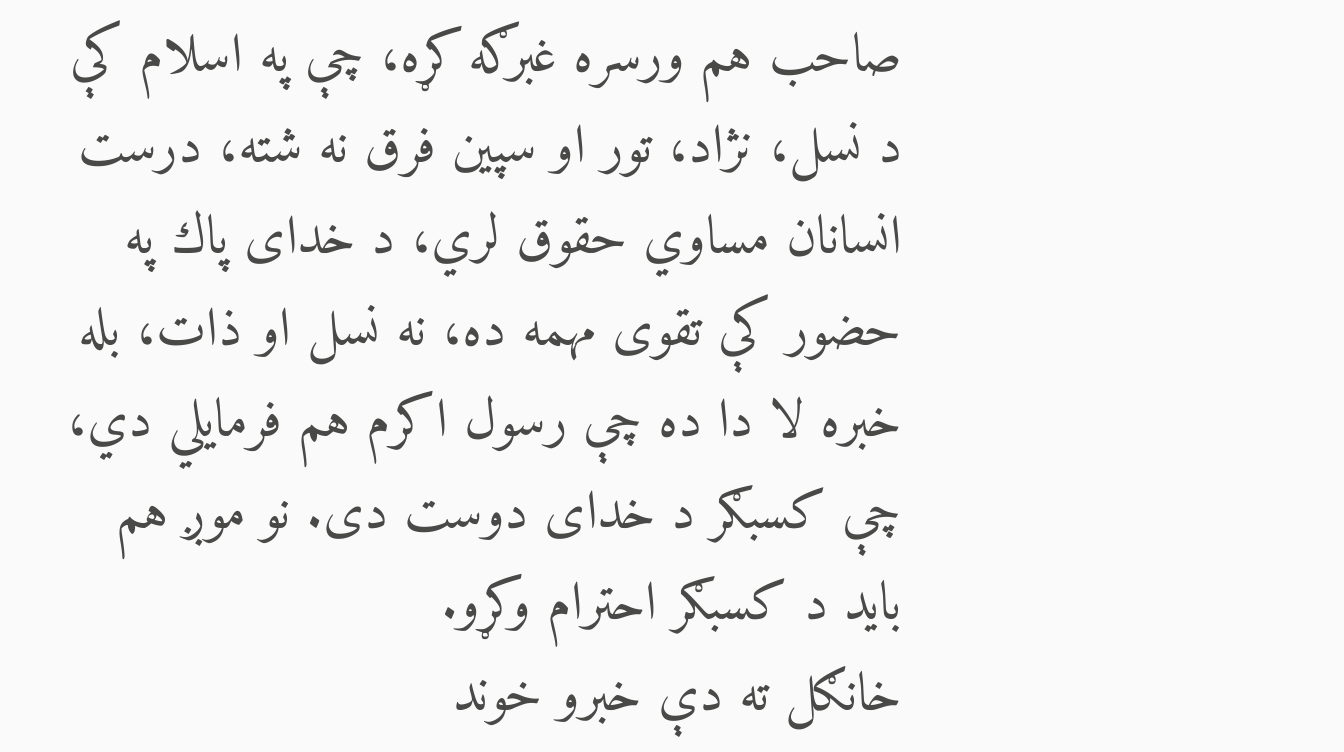صاحب هم ورسره غبرګه كړه، چې په اسلام كې د نسل، نژاد، تور او سپين فرق نه شته، درست انسانان مساوي حقوق لري، د خداى پاك په حضور كې تقوى مهمه ده، نه نسل او ذات، بله خبره لا دا ده چې رسول اكرم هم فرمايلي دي، چې كسبګر د خداى دوست دى. نو موږ هم بايد د كسبګر احترام وكړو.
خانګل ته دې خبرو خوند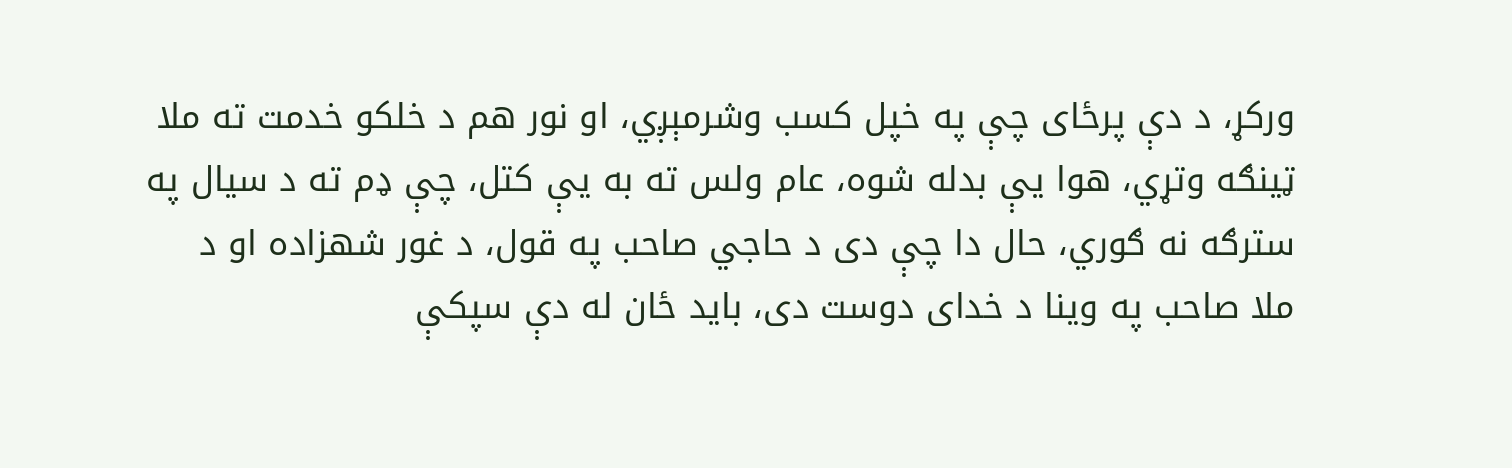وركړ، د دې پرځاى چې په خپل كسب وشرمېږي، او نور هم د خلكو خدمت ته ملا ټينګه وتړي، هوا يې بدله شوه، عام ولس ته به يې كتل، چې ډم ته د سيال په سترګه نه ګوري، حال دا چې دى د حاجي صاحب په قول، د غور شهزاده او د ملا صاحب په وينا د خداى دوست دى، بايد ځان له دې سپكې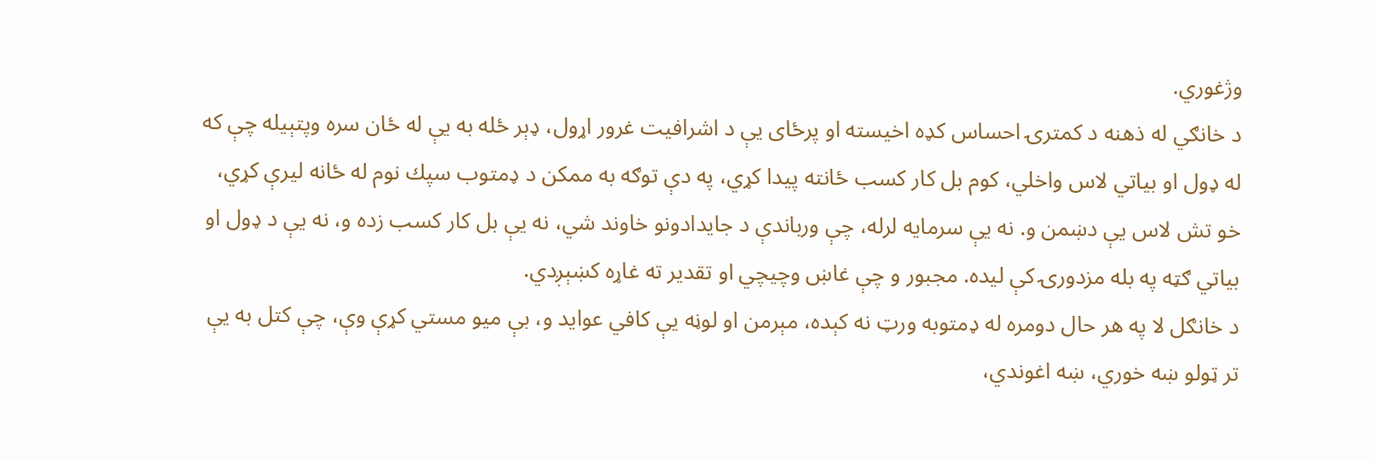وژغوري.
د خانګي له ذهنه د كمترۍ احساس كډه اخيسته او پرځاى يې د اشرافيت غرور اړول، ډېر ځله به يې له ځان سره وپتېيله چې كه له ډول او بياتي لاس واخلي، كوم بل كار كسب ځانته پيدا كړي، په دې توګه به ممكن د ډمتوب سپك نوم له ځانه ليرې كړي، خو تش لاس يې دښمن و. نه يې سرمايه لرله، چې ورباندې د جايدادونو خاوند شي، نه يې بل كار كسب زده و، نه يې د ډول او بياتي ګټه په بله مزدورۍ كې ليده. مجبور و چې غاښ وچيچي او تقدير ته غاړه كښېږدي.
د خانګل لا په هر حال دومره له ډمتوبه ورټ نه كېده، مېرمن او لوڼه يې كافي عوايد و، بې ميو مستي كړې وې، چې كتل به يې تر ټولو ښه خوري، ښه اغوندي،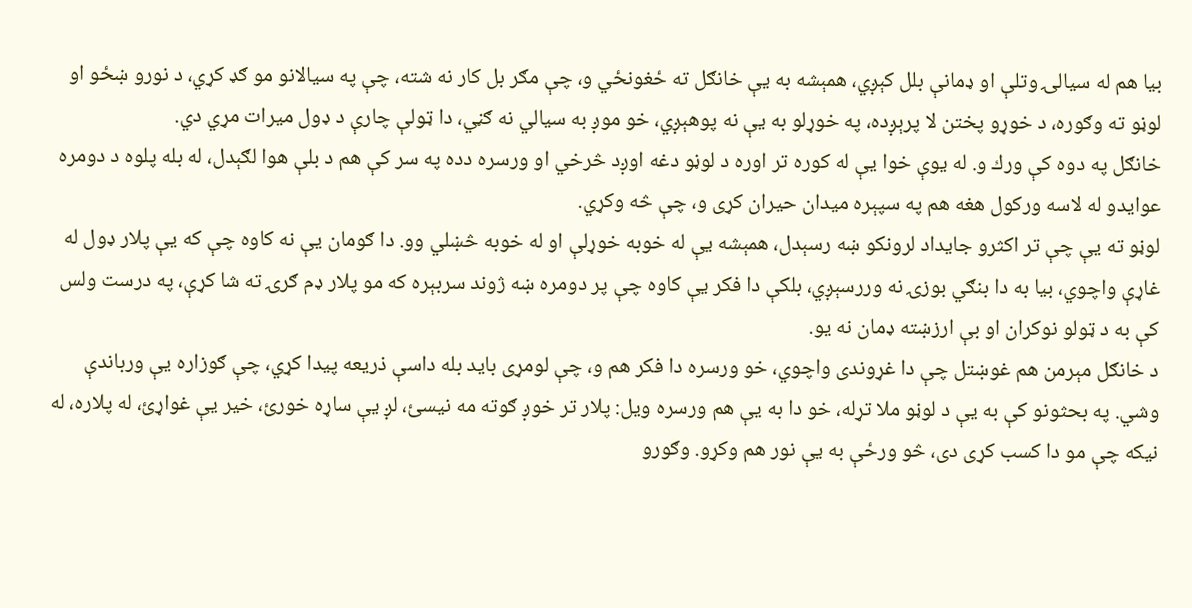بيا هم له سيالۍ وتلې او ډمانې بلل كېږي، همېشه به يې خانګل ته ځغونځي و، چې مګر بل كار نه شته، چې په سيالانو مو ګډ كړي، د نورو ښځو او لوڼو ته وګوره، د خوړو پختن لا پرېږده، په خوړلو به يې نه پوهېږي، خو موږ به سيالي نه ګڼي، دا ټولې چارې د ډول ميرات مړي دي.
خانګل په دوه كې ورك و. له يوې خوا يې له كوره تر اوره د لوڼو دغه اوږد څرخي او ورسره دده په سر كې هم د بلې هوا لګېدل، له بله پلوه د دومره عوايدو له لاسه وركول هغه هم په سپېره ميدان حيران كړى و، چې څه وكړي.
لوڼو ته يې چې تر اكثرو جايداد لرونكو ښه رسېدل، همېشه يې له خوبه خوړلې او له خوبه څښلي وو. دا ګومان يې نه كاوه چې كه يې پلار ډول له غاړې واچوي، بيا به دا بنګي بوزۍ نه وررسېږي، بلكې دا فكر يې كاوه چې پر دومره ښه ژوند سربېره كه مو پلار ډم ګرۍ ته شا كړې، په درست ولس كې به د ټولو نوكران او بې ارزښته ډمان نه يو.
د خانګل مېرمن هم غوښتل چې دا غړوندى واچوي، خو ورسره دا فكر هم و، چې لومړى بايد بله داسې ذريعه پيدا كړي، چې ګوزاره يې ورباندې وشي. په بحثونو كې به يې د لوڼو ملا تړله، خو دا به يې هم ورسره ويل: پلار تر خوږ ګوته مه نيسئ، لږ يې ساړه خورئ، خير يې غواړئ، له پلاره، له نيكه چې مو دا كسب كړى دى، څو ورځې به يې نور هم وكړو. وګورو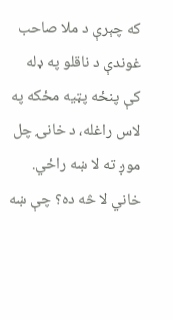كه چېرې د ملا صاحب غوندې د ناقلو په ډله كې پنځه پټيه مځكه په لاس راغله، د خانۍ چل موږ ته لا ښه راځي. خاني لا څه ده؟ چې ښه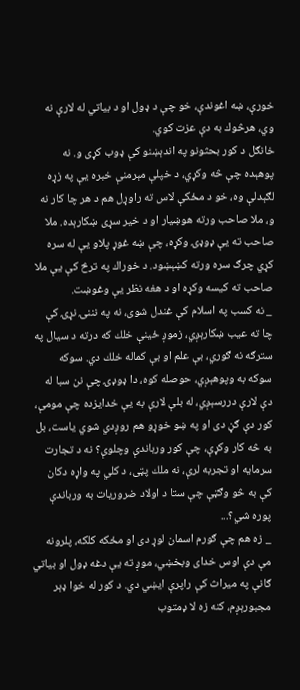خورې، ښه اغوندې، خو چې د ډول او د بياتي له لارې نه وي، هرڅوك به دې عزت كوي.
خانګل د كور بحثونو په اندېښنو كې ډوب كړى و. نه پوهېده چې څه وكړي، د خپلې مېرمنې خبره يې په زړه لګېدلې وه، خو د مځكې لاس ته راوړل هم د هر چا كار نه و، ملا صاحب ورته هوښيار او د خير سړى ښكارېده. ملا صاحب ته يې ډوډۍ وكړه، چې ښه غوړ پلاو يې له سره كړي چرګ سره ورته كښېښود. د خوراك په ترڅ كې يې ملا صاحب ته كيسه وكړه او د هغه نظر يې وغوښت.
_ نه كسب په اسلام كې غندل شوى، نه په نننۍ نړۍ كې چا ته عيب ښكارېږي، زموږ ځينې خلك كه درته د سيال په سترګه نه ګوري، بې علم او بې كماله خلك دي. سوكه سوكه به وپوهېږي، حوصله كوه، دا ډوډۍ چې نن سبا له دې لارې دررسېږي، له بلې لارې به يې خدايزده چې مومې، كور دې ګڼ دى او په ښو خوړو هم روږدي شوي ياست، بل به څه كار وكړې، چې كور ورباندې وچلوې؟ نه د تجارت سرمايه او تجربه لرې، نه ملك پټى، د كلي په واړه دكان كې به څو وګټې چې ستا د اولاد ضروريات به ورباندې پوره شي؟...
_ زه هم چې ګورم اسمان لوړ دى او مځكه كلكه، پلرونه مې دې اوس خداى وبخښي، موږ ته يې دغه ډول او بياتي ګانې په ميراث كې راپرې ايښي دي. د كور له خوا ډېر مجبورېږم، كنه زه لا ډمتوب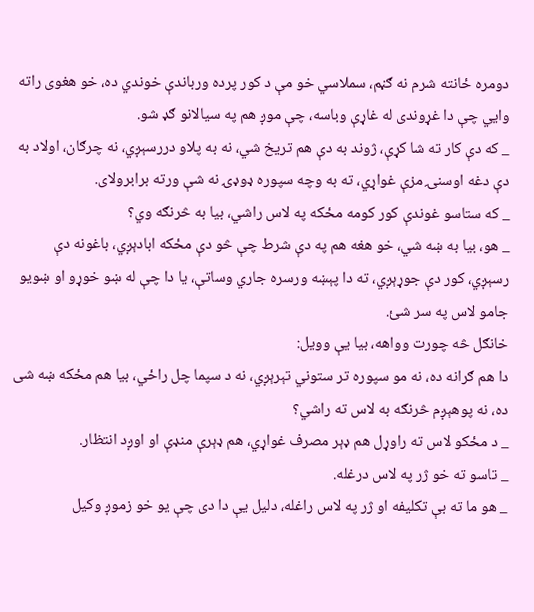دومره ځانته شرم نه ګڼم، سملاسي خو مې د كور پرده ورباندې خوندي ده، خو هغوى راته وايي چې دا غړوندى له غاړې وباسه، چې موږ هم په سيالانو ګډ شو.
_ كه دې كار ته شا كړې، ژوند به دې هم تريخ شي، نه به پلاو دررسېږي، نه چرګان، اولاد به دې دغه اوسنۍ مزې غواړي، ته به وچه سپوره ډوډۍ نه شې ورته برابرولاى.
_ كه ستاسو غوندې كور كومه مځكه په لاس راشي، بيا به څرنګه وي؟
_ هو، بيا به ښه شي، خو هغه هم په دې شرط چې څو دې مځكه ابادېږي، باغونه دې رسېږي، كور دې جوړېږي، ته دا پېښه ورسره جاري وساتې، يا دا چې له ښو خوړو او ښويو جامو لاس په سر شئ.
خانګل څه چورت وواهه، بيا يې وويل:
دا هم ګرانه ده، نه مو سپوره تر ستوني تېرېږي، نه د سپما چل راځي، بيا هم مځكه ښه شى ده، نه پوهېږم څرنګه به لاس ته راشي؟
_ د مځكو لاس ته راوړل هم ډېر مصرف غواړي، هم ډېرې منډې او اوږد انتظار.
_ تاسو ته خو ژر په لاس درغله.
_ هو ما ته بې تكليفه او ژر په لاس راغله، دليل يې دا دى چې يو خو زموږ وكيل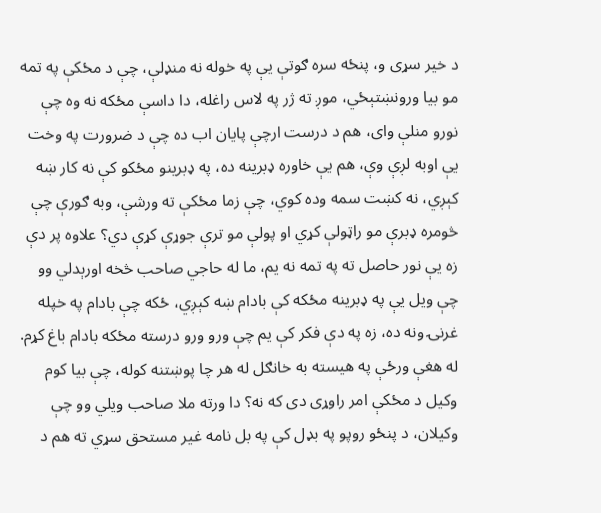د خير سړى و، پنځه سره ګوتې يې په خوله نه منډلې، چې د مځكې په تمه مو بيا ورونښتېځي، موږ ته ژر په لاس راغله، دا داسې مځكه نه وه چې نورو منلې واى، هم د درست ارچې پايان اب ده چې د ضرورت په وخت يې اوبه لږې وې، هم يې خاوره ډبرينه ده، په ډبرينو مځكو كې نه كار ښه كېږي، نه كښت سمه وده كوي، چې زما مځكې ته ورشې، وبه ګورې چې څومره ډبرې مو راټولې كړي او پولې مو ترې جوړې كړې دي؟ علاوه پر دې زه يې نور حاصل ته په تمه نه يم، ما له حاجي صاحب څخه اورېدلي وو چې ويل يې په ډبرينه مځكه كې بادام ښه كېږي، ځكه چې بادام په خپله غرنۍ ونه ده، زه په دې فكر كې يم چې ورو ورو درسته مځكه بادام باغ كړم.
له هغې ورځې په هيسته به خانګل له هر چا پوښتنه كوله، چې بيا كوم وكيل د مځكې امر راوړى دى كه نه؟ دا ورته ملا صاحب ويلي وو چې وكيلان، د پنځو روپو په بډل كې په بل نامه غير مستحق سړي ته هم د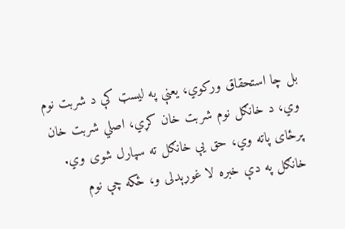بل چا استحقاق وركوي، يعنې په ليسټ كې د شربت نوم وي، د خانګل نوم شربت خان كړي، اصلي شربت خان پرځاى پاته وي، حق يې خانګل ته سپارل شوى وي.
خانګل په دې خبره لا غوړېدلى و، ځكه چې نوم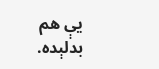يې هم بدلېده.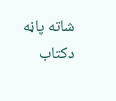شاته پاڼه دکتاب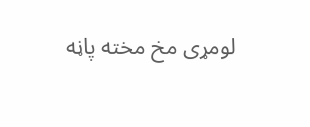لومړی مخ مخته پاڼه